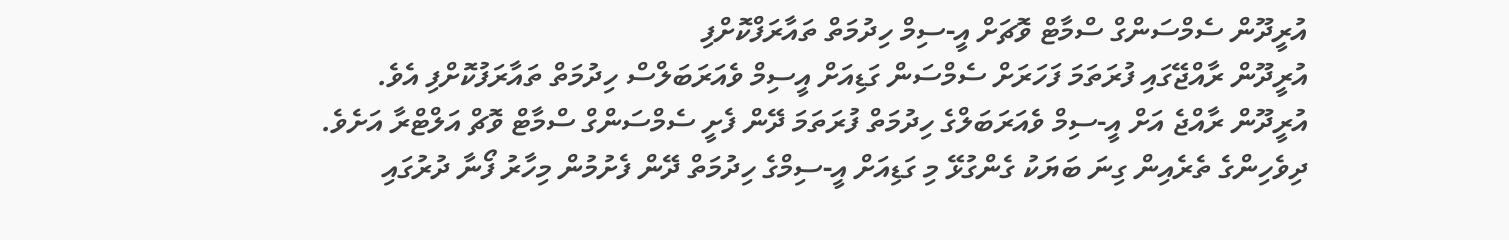އުރީދޫން ސެމްސަންގް ސްމާޓް ވޮޗަށް އީ-ސިމް ހިދުމަތް ތައާރަފްކޮށްފި
އުރީދޫން ރާއްޖޭގައި ފުރަތަމަ ފަހަރަށް ސެމްސަން ގަޑިއަށް އީސިމް ވެއަރަބަލްސް ހިދުމަތް ތައާރަފުކޮށްފި އެވެ.
އުރީދޫން ރާއްޖެ އަށް އީ-ސިމް ވެއަރަބަލްގެ ހިދުމަތް ފުރަތަމަ ދޭން ފެށީ ސެމްސަންގް ސްމާޓް ވޮޗް އަލްޓްރާ އަށެވެ. ދިވެހިންގެ ތެރެއިން ގިނަ ބަޔަކު ގެންގުޅޭ މި ގަޑިއަށް އީ-ސިމްގެ ހިދުމަތް ދޭން ފެށުމުން މިހާރު ފޯނާ ދުރުގައި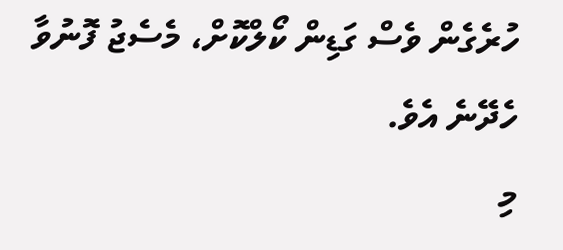ހުރެގެން ވެސް ގަޑިން ކޯލްކޮށް، މެސެޖު ފޮނުވާ ހެދޭނެ އެވެ.
މި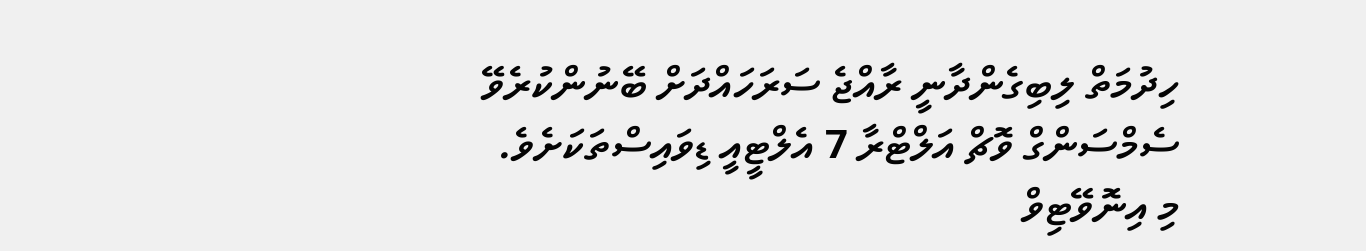ހިދުމަތް ލިބިގެންދާނީ ރާއްޖެ ސަރަހައްދަށް ބޭނުންކުރެވޭ ސެމްސަންގް ވޮޗް އަލްޓްރާ 7 އެލްޓީއީ ޑިވައިސްތަކަށެވެ.
މި އިނޮވޭޓިވް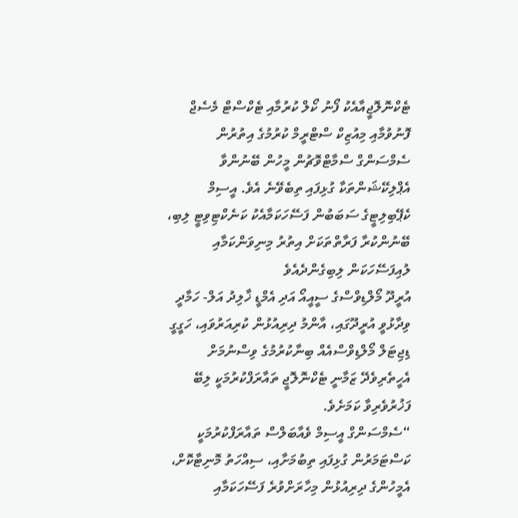ޓެކްނޮލޮޖީއާއެކު ފޯނު ކޯލް ކުރުމާއި ޓެކްސްޓް މެސެޖް ފޮނުވުމާއި މިއުޒިކް ސްޓްރީމް ކުރުމުގެ އިތުރުން ސެމްސަންގް ސްމާޓްވޮޗުން މީހުން ބޭނުންވާ އެޕްލިކޭޝަންތަކާ ގުޅިފައި ތިބެވޭނެ އެވެ. އީސިމް ކެޕޭބިލިޓީގެ ސަބަބުން ފަސޭހަކަމާއެކު ކަނެކްޓިވިޓީ ލިބި، ބޭނުންކުރާ ފަރާތްތަކަށް އިތުރު މިނިވަންކަމާއި ލުއިފަސޭހަކަން ލިބިގެންދެއެވެ
އުރީދޫ މޯލްޑިވްސްގެ ސީއީއޯ އަދި އެމްޑީ ޚާލިދު އަލް- ހަމާދީ ވިދާޅުވީ އުރީދޫގައި، އާންމު ދިރިއުޅުން ކުރިއަރުވައި، ހަގީގީ ޑިޖިޓަލް މޯލްޑިވްސްއެއް ބިނާކުރުމުގެ ވިސްނުމަށް އެހީތެރިވެދޭ ޒަމާނީ ޓެކްނޮލޮޖީ ތައާރަފްކުރުމަކީ ލިބޭ ފަޚުރުވެރިވާ ކަމަށެވެ.
“ސެމްސަންގް އީސިމް ވެއާބަލްސް ތައާރަފްކުރުމަކީ ކަސްޓަމަރުން ގުޅިފައި ތިބުމަށާއި، ސިއްހަތު މޮނިޓާކޮށް، އެމީހުންގެ ދިރިއުޅުން މިހާރަށްވުރެ ފަސޭހަކަމާއި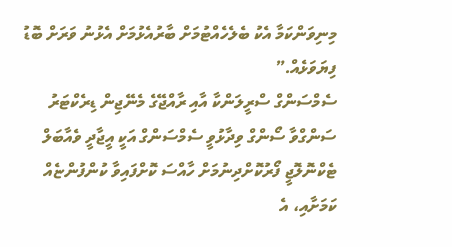މިނިވަންކަމާ އެކު ބެލެހެއްޓުމަށް ބާރުއެޅުމަށް އެޅުނު ވަރަށް ބޮޑު ފިޔަވަޅެއް.”
ސެމްސަންގް ސްރީލަންކާ އާއި ރާއްޖޭގެ މެނޭޖިން ޑިރެކްޓަރު ސަންގްވާ ސޯންގް ވިދާޅުވީ ސެމްސަންގް އަކީ އީޖާދީ ވެއާބަލް ޓެކްނޮލޮޖީ ފޯރުކޮށްދިނުމަށް ހާއްސަ ކޮށްފައިވާ ކުންފުންޏެއް ކަމަށާއި، އެ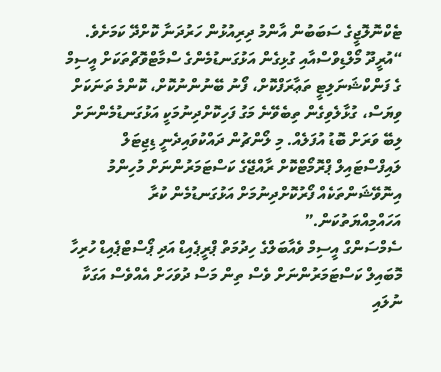ޓެކްނޮލޮޖީގެ ސަބަބުން އާންމު ދިރިއުޅުން ހަރުދަނާ ކޮށްދޭ ކަމަށެވެ.
“އުރީދޫ މޯލްޑިވްސްއާއި ގުޅިގެން އަޅުގަނޑުމެންގެ ސްމާޓްވޮޗްތަކަށް އީސިމް ގެ ފަންކްޝަނަލިޓީ ތަޢާރަފްކޮށް، ފޯނު ބޭނުންނުކޮށް، ކޮންމެ ތަނަކަށް ވިޔަސް، ގުޅާލެވިގެން ތިބެވޭނެ މަގު ފަހިކޮށްދިނުމަކީ އަޅުގަނޑުމެންނަށް ލިބޭ ވަރަށް ބޮޑު އުފަލެއް. މި ލޯންޗުން ދައްކުވައިދެނީ ޑިޖިޓަލް ލައިފްސްޓައިލް ޕްރޮމޯޓްކޮށް ރާއްޖޭގެ ކަސްޓަމަރުންނަށް މުހިންމު އިނޮވޭޝަންތަކެއް ފޯރުކޮށްދިނުމަށް އަޅުގަނޑުމެން ކުރާ އަހައްމިއްޔަތުކަން.”
ސެމްސަންގް އީސިމް ވެއާބަލްގެ ހިދުމަތް ޕްރީޕެއިޑް އަދި ޕޯސްޓްޕެއިޑް ހުރިހާ މޮބައިލް ކަސްޓަމަރުންނަށް ވެސް ތިން މަސް ދުވަހަށް އެއްވެސް އަގަކާ ނުލައި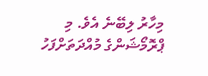މިހާރު ލިބޭނެ އެވެ. މި ޕްރޮމޯޝަންގެ މުއްދަތަށްފަހު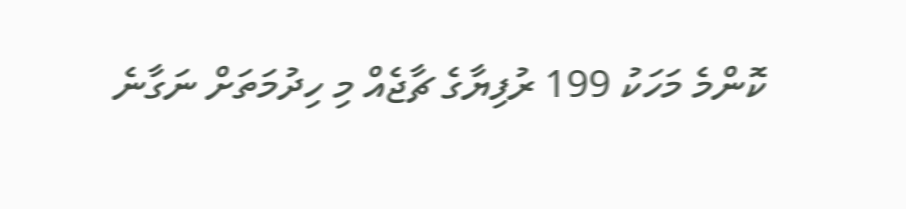ކޮންމެ މަހަކު 199 ރުފިޔާގެ ޗާޖެއް މި ހިދުމަތަށް ނަގާނެ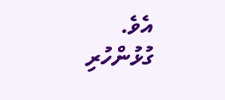އެވެ.
ގުޅުންހުރި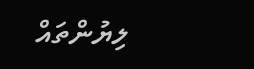ލިޔުންތައް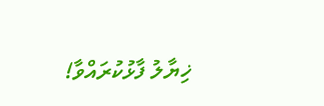ޚިޔާލު ފާޅުކުރައްވާ!